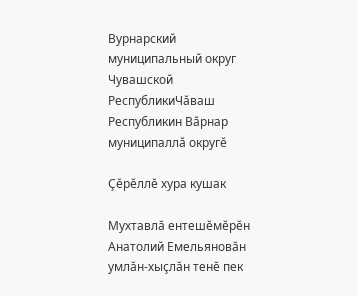Вурнарский муниципальный округ Чувашской РеспубликиЧӑваш Республикин Вӑрнар муниципаллӑ округӗ

Çĕрĕллĕ хура кушак

Мухтавлă ентешĕмĕрĕн Анатолий Емельяновăн умлăн-хыçлăн тенĕ пек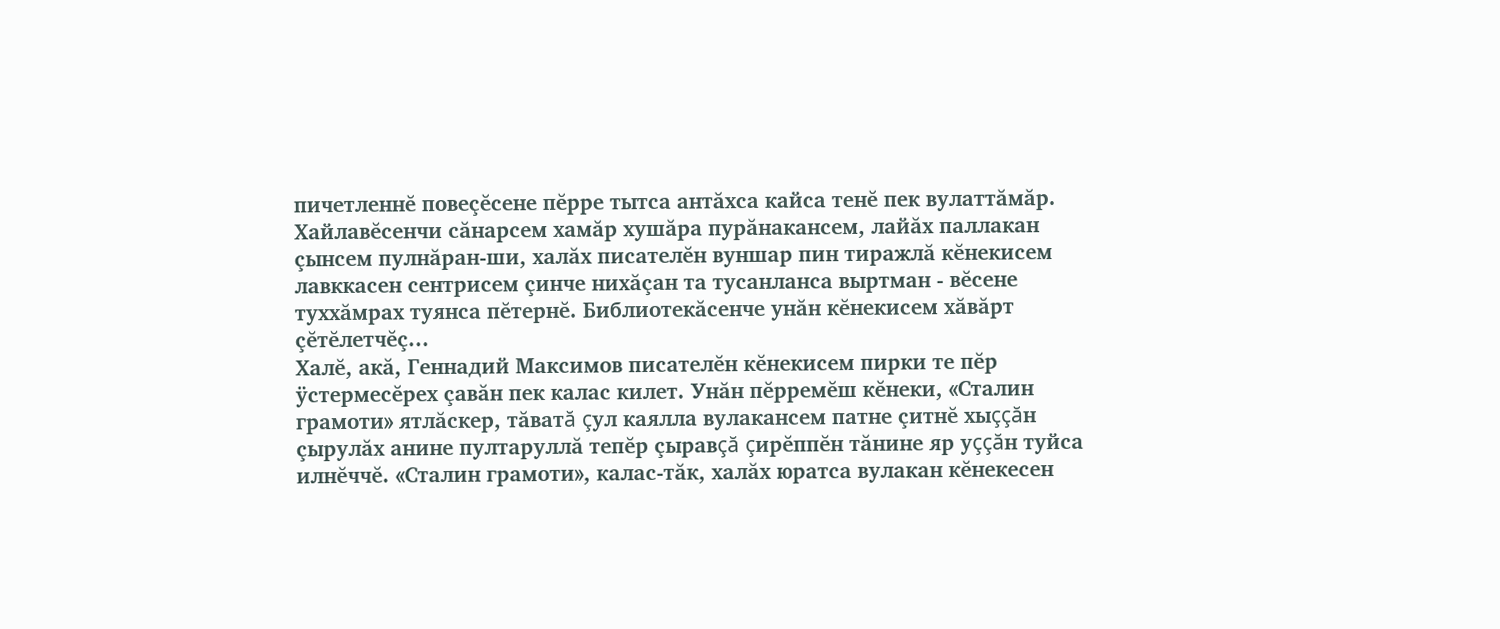пичетленнĕ повеçĕсене пĕрре тытса антăхса кайса тенĕ пек вулаттăмăр. Хайлавĕсенчи сăнарсем хамăр хушăра пурăнакансем, лайăх паллакан çынсем пулнăран-ши, халăх писателĕн вуншар пин тиражлă кĕнекисем лавккасен сентрисем çинче нихăçан та тусанланса выртман - вĕсене туххăмрах туянса пĕтернĕ. Библиотекăсенче унăн кĕнекисем хăвăрт çĕтĕлетчĕç...
Халĕ, акă, Геннадий Максимов писателĕн кĕнекисем пирки те пĕр ÿстермесĕрех çавăн пек калас килет. Унăн пĕрремĕш кĕнеки, «Сталин грамоти» ятлăскер, тăватă çул каялла вулакансем патне çитнĕ хыççăн çырулăх анине пултаруллă тепĕр çыравçă çирĕппĕн тăнине яр уççăн туйса илнĕччĕ. «Сталин грамоти», калас-тăк, халăх юратса вулакан кĕнекесен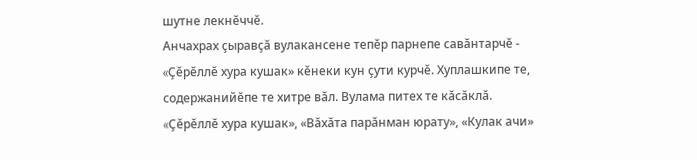шутне лекнĕччĕ.
Анчахрах çыравçă вулакансене тепĕр парнепе савăнтарчĕ - «Çĕрĕллĕ хура кушак» кĕнеки кун çути курчĕ. Хуплашкипе те, содержанийĕпе те хитре вăл. Вулама питех те кăсăклă. «Çĕрĕллĕ хура кушак», «Вăхăта парăнман юрату», «Кулак ачи»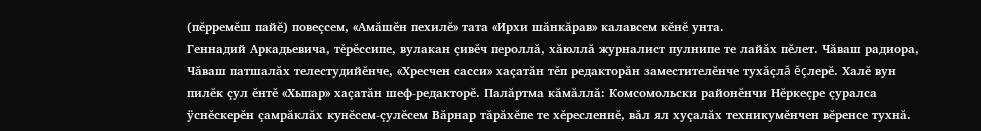(пĕрремĕш пайĕ) повеçсем, «Амăшĕн пехилĕ» тата «Ирхи шăнкăрав» калавсем кĕнĕ унта.
Геннадий Аркадьевича, тĕрĕссипе, вулакан çивĕч пероллă, хăюллă журналист пулнипе те лайăх пĕлет. Чăваш радиора, Чăваш патшалăх телестудийĕнче, «Хресчен сасси» хаçатăн тĕп редакторăн заместителĕнче тухăçлă ĕçлерĕ. Халĕ вун пилĕк çул ĕнтĕ «Хыпар» хаçатăн шеф-редакторĕ. Палăртма кăмăллă: Комсомольски районĕнчи Нĕркеçре çуралса ÿснĕскерĕн çамрăклăх кунĕсем-çулĕсем Вăрнар тăрăхĕпе те хĕресленнĕ, вăл ял хуçалăх техникумĕнчен вĕренсе тухнă.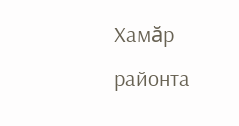Хамăр районта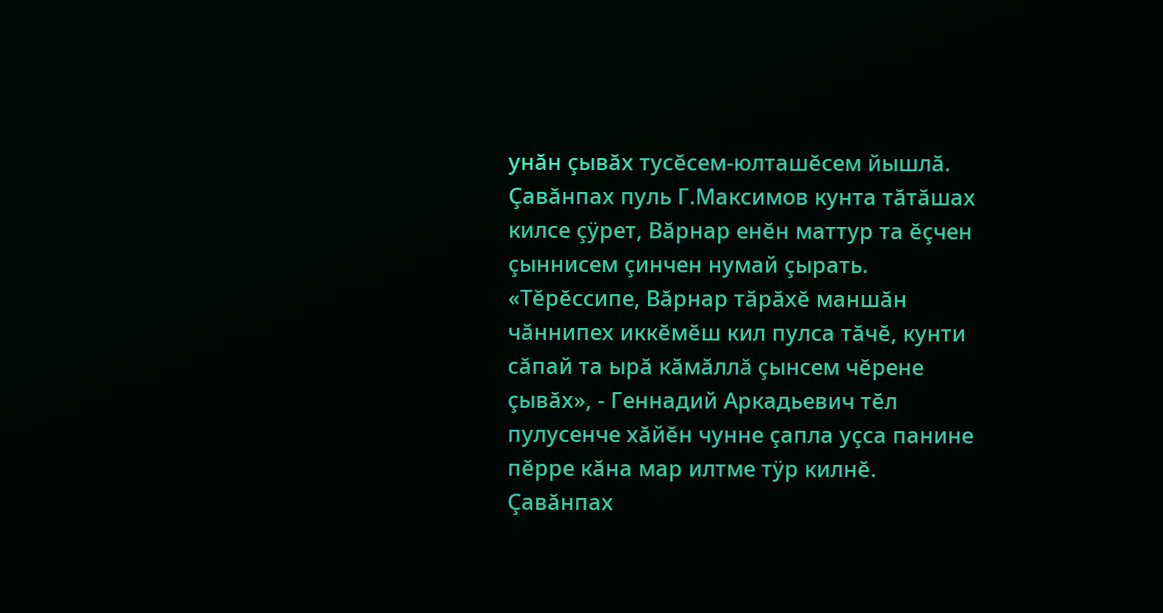унăн çывăх тусĕсем-юлташĕсем йышлă. Çавăнпах пуль Г.Максимов кунта тăтăшах килсе çÿрет, Вăрнар енĕн маттур та ĕçчен çыннисем çинчен нумай çырать. «Тĕрĕссипе, Вăрнар тăрăхĕ маншăн чăннипех иккĕмĕш кил пулса тăчĕ, кунти сăпай та ырă кăмăллă çынсем чĕрене çывăх», - Геннадий Аркадьевич тĕл пулусенче хăйĕн чунне çапла уçса панине пĕрре кăна мар илтме тÿр килнĕ.
Çавăнпах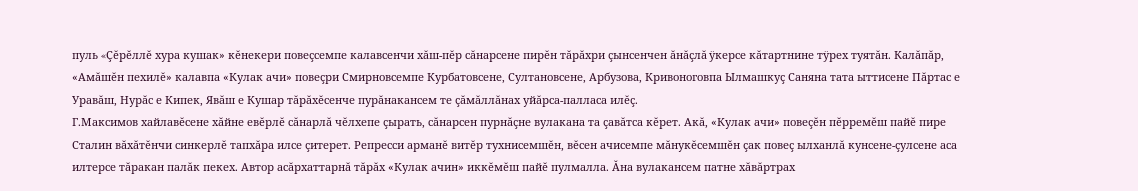пуль «Çĕрĕллĕ хура кушак» кĕнекери повеçсемпе калавсенчи хăш-пĕр сăнарсене пирĕн тăрăхри çынсенчен ăнăçлă ÿкерсе кăтартнине тÿрех туятăн. Калăпăр, «Амăшĕн пехилĕ» калавпа «Кулак ачи» повеçри Смирновсемпе Курбатовсене, Султановсене, Арбузова, Кривоноговпа Ылмашкуç Саняна тата ыттисене Пăртас е Уравăш, Нурăс е Кипек, Явăш е Кушар тăрăхĕсенче пурăнакансем те çăмăллăнах уйăрса-палласа илĕç.
Г.Максимов хайлавĕсене хăйне евĕрлĕ сăнарлă чĕлхепе çырать, сăнарсен пурнăçне вулакана та çавăтса кĕрет. Акă, «Кулак ачи» повеçĕн пĕрремĕш пайĕ пире Сталин вăхăтĕнчи синкерлĕ тапхăра илсе çитерет. Репресси арманĕ витĕр тухнисемшĕн, вĕсен ачисемпе мăнукĕсемшĕн çак повеç ылханлă кунсене-çулсене аса илтерсе тăракан палăк пекех. Автор асăрхаттарнă тăрăх «Кулак ачин» иккĕмĕш пайĕ пулмалла. Ăна вулакансем патне хăвăртрах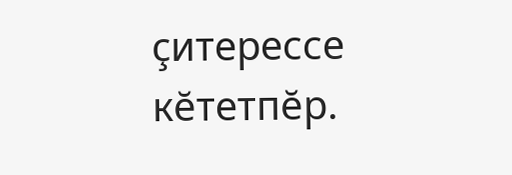çитерессе кĕтетпĕр.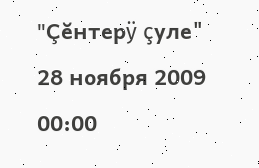"Çĕнтерÿ çуле"
28 ноября 2009
00:00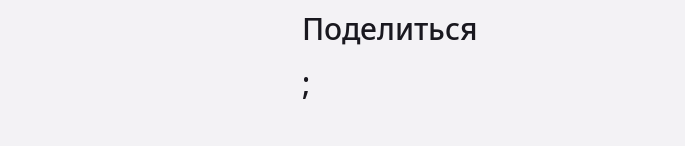Поделиться
;